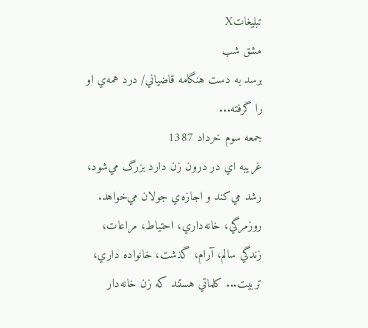تبليغاتX
مشق شب
برسد به دست هنگامه قاضياني/ درد همه‌ي او را گرفته...
جمعه سوم خرداد 1387
غريبه اي در درون زن دارد بزرگ مي‌شود، رشد مي‌كند و اجازه‌ي جولان مي‌خواهد.
روزمرگي، خانه‌داري، احتياط، مراعات، زندگي سالم، آرام، گذشت، خانواده داري، تربيت... كلماتي‌ هستند كه زن خانه‌دار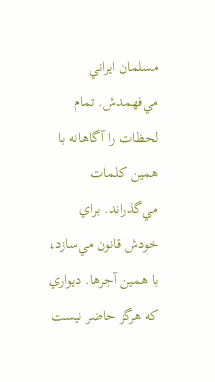مسلمان ايراني مي‌فهمدش. تمام لحظات را آگاهانه با همين كلمات مي‌گذراند. براي خودش قانون مي‌سازد، با همين آجرها. ديواري كه هرگز حاضر نيست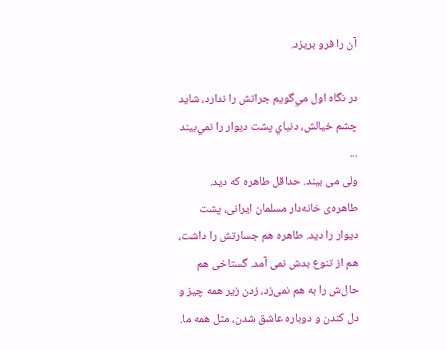آن را فرو بريزد.

در نگاه اول مي‌گويم جراتش را ندارد، شايد چشم خيالش، دنياي پشت ديوار را نمي‌بيند ...
ولی می بیند. حداقل طاهره که دید.
طاهره‌ی خانه‌دار مسلمان ایرانی، پشت دیوار را دید. طاهره هم جسارتش را داشت، هم از تنوع بدش نمی آمد. گستاخی هم حال‌ش را به هم نمی‌زد، زدن زير همه چيز و دل كندن و دوباره عاشق شدن، مثل همه ما.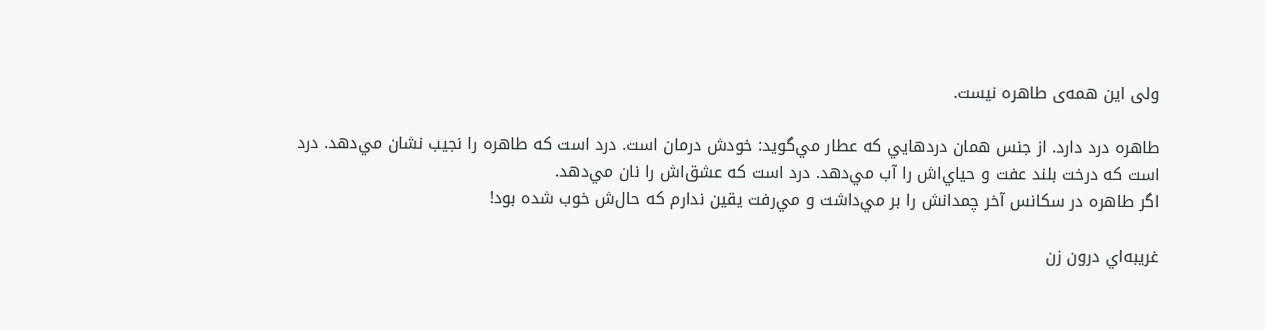ولی این همه‌ی طاهره نیست.

طاهره درد دارد. از جنس همان دردهايي كه عطار مي‌گويد: خودش درمان است. درد است كه طاهره را نجيب نشان مي‌دهد. درد است كه درخت بلند عفت و حياي‌اش را آب مي‌دهد. درد است كه عشق‌اش را نان مي‌دهد.
اگر طاهره در سكانس آخر چمدانش را بر مي‌داشت و مي‌رفت يقين ندارم كه حال‌ش خوب شده بود!

غريبه‌اي درون زن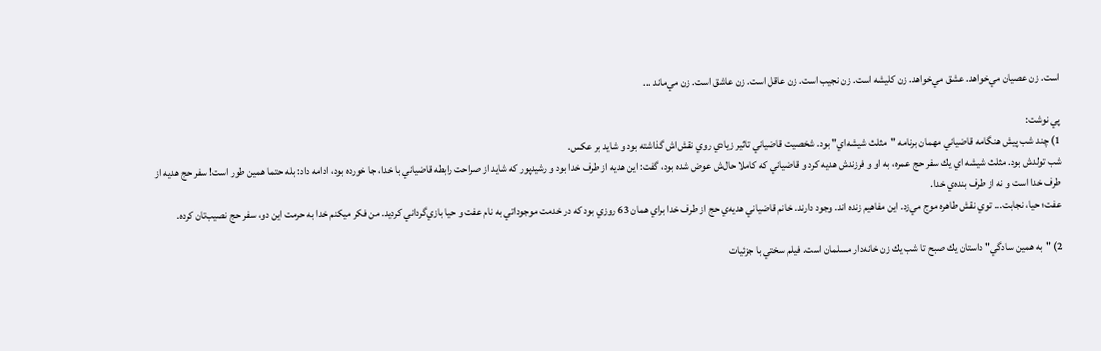است. زن عصيان مي‌خواهد. عشق مي‌خواهد. زن كليشه است. زن نجيب است. زن عاقل است. زن عاشق است. زن مي‌ماند ...

پي نوشت:
1) چند شب پيش هنگامه قاضياني مهمان برنامه "مثلث شيشه‌اي" بود. شخصيت قاضياني تاثير زيادي روي نقش‌اش گذاشته بود و شايد بر عكس.
شب تولدش بود. مثلث شيشه اي يك سفر حج عمره، به او و فرزندش هديه كرد و قاضياني كه كاملا حال‌ش عوض شده بود، گفت: اين هديه از طرف خدا بود و رشيدپور كه شايد از صراحت رابطه قاضياني با خدا، جا خورده بود، ادامه داد: بله حتما همين طور است! سفر حج هديه از طرف خدا است و نه از طرف بنده‌ي خدا.
عفت؛ حيا، نجابت... توي نقش طاهره موج مي‌زد. اين مفاهيم زنده اند. وجود دارند. خانم قاضياني هديه‌ي حج از طرف خدا براي همان 63 روزي بود كه در خدمت موجوداتي به نام عفت و حيا بازي‌گرداني كرديد. من فکر میکنم خدا به حرمت اين دو‌، سفر حج نصيب‌تان كرده.

2) "به همين سادگي" داستان يك صبح تا شب يك زن خانه‌دار مسلمان است. فيلم سختي با جزئيات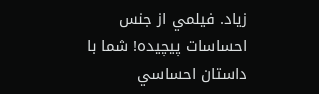زياد. فيلمي از جنس احساسات پيچيده! شما با داستان احساسي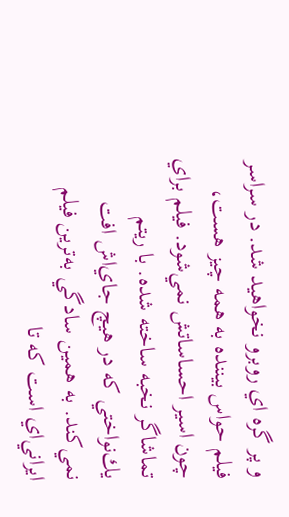و پر گره اي روبرو نخواهيد شد. در سراسر فيلم حواس بيننده به همه چيز هست، چون اسير احساساتش نمي‌شود. فيلم براي تماشاگر نخبه ساخته شده. با ريتم يك‌نواختي كه در هيچ جاي‌اش افت نمي‌كند. به همين سادگي به‌ترين فيلم ايراني‌اي است كه تا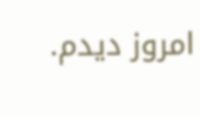امروز ديدم.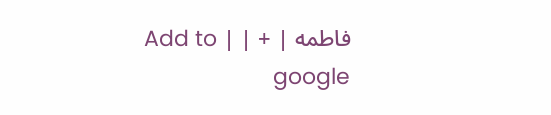فاطمه | + | | Add to google